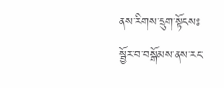ནས་རིགས་དྲུག་སྟོངསཿ སྦྱོར་བ་བསྒོམས་ནས་རང་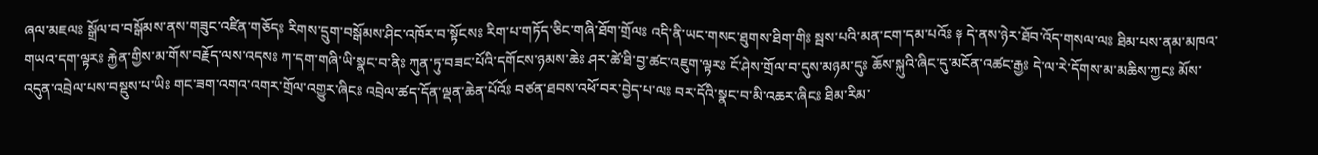ཞལ་མཇལཿ སྒྲོལ་བ་བསྒོམས་ནས་གཟུང་འཛིན་གཅོདཿ རིགས་དྲུག་བསྒོམས་ཤིང་འཁོར་བ་སྟོངསཿ རིག་པ་གཏོད་ཅིང་གཞི་ཐོག་གྲོལཿ འདི་ནི་ཡང་གསང་ཐུགས་ཐིག་གིཿ སྦས་པའི་མན་ངག་དམ་པའོཿ ༈ དེ་ནས་ཉེར་ཐོབ་འོད་གསལ་ལཿ ཐིམ་པས་ནམ་མཁའ་གཡའ་དག་ལྟརཿ རྐྱེན་གྱིས་མ་གོས་བརྗོད་ལས་འདསཿ ཀ་དག་གཞི་ཡི་སྣང་བ་ནིཿ ཀུན་ཏུ་བཟང་པོའི་དགོངས་ཉམས་ཆེཿ ཤར་ཚེ་ཐི་བྱ་ཚང་འཇུག་ལྟརཿ ངོ་ཤེས་གྲོལ་བ་དུས་མཉམ་དུཿ ཆོས་སྐུའི་ཞིང་དུ་མངོན་འཚང་རྒྱཿ དེ་ལ་རེ་དོགས་མ་མཆིས་ཀྱངཿ མོས་འདུན་འབྲེལ་པས་བསྡུས་པ་ཡིཿ གང་ཟག་འགའ་འགར་གྲོལ་འགྱུར་ཞིངཿ འབྲེལ་ཚད་དོན་ལྡན་ཆེན་པོའོཿ བཙན་ཐབས་འཕོ་བར་བྱེད་པ་ལཿ བར་དོའི་སྣང་བ་མི་འཆར་ཞིངཿ ཐིམ་རིམ་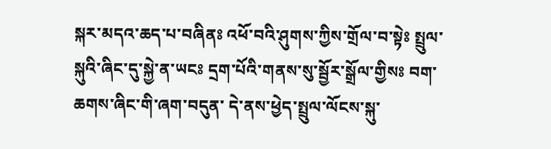སྐར་མདའ་ཆད་པ་བཞིནཿ འཕོ་བའི་ཤུགས་ཀྱིས་གྲོལ་བ་སྟེཿ སྤྲུལ་སྐུའི་ཞིང་དུ་སྐྱེ་ན་ཡངཿ དྲག་པོའི་གནས་སུ་སྦྱོར་སྒྲོལ་གྱིསཿ བག་ཆགས་ཞིང་གི་ཞག་བདུན་ དེ་ནས་ཕྱེད་སྤྲུལ་ལོངས་སྐུ་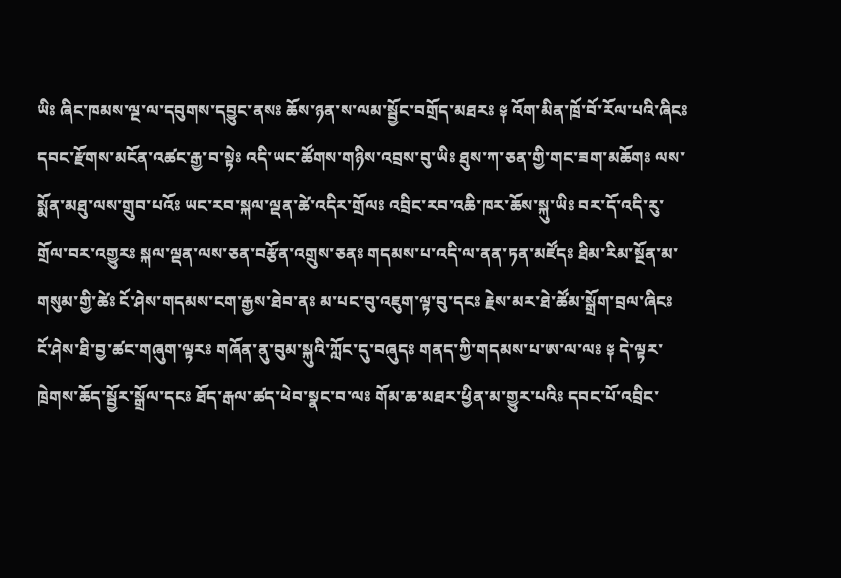ཡིཿ ཞིང་ཁམས་ལྔ་ལ་དབུགས་དབྱུང་ནསཿ ཆོས་ཉན་ས་ལམ་སྦྱོང་བགྲོད་མཐརཿ ༈ འོག་མིན་ཁྲོ་བོ་རོལ་པའི་ཞིངཿ དབང་རྫོགས་མངོན་འཚང་རྒྱ་བ་སྟེཿ འདི་ཡང་ཚོགས་གཉིས་འབྲས་བུ་ཡིཿ ཐུས་ཀ་ཅན་གྱི་གང་ཟག་མཆོགཿ ལས་སྨོན་མཐུ་ལས་གྲུབ་པའོཿ ཡང་རབ་སྐལ་ལྡན་ཚེ་འདིར་གྲོལཿ འབྲིང་རབ་འཆི་ཁར་ཆོས་སྐུ་ཡིཿ བར་དོ་འདི་རུ་གྲོལ་བར་འགྱུརཿ སྐལ་ལྡན་ལས་ཅན་བརྩོན་འགྲུས་ཅནཿ གདམས་པ་འདི་ལ་ནན་ཏན་མཛོདཿ ཐིམ་རིམ་སྔོན་མ་གསུམ་གྱི་ཚེཿ ངོ་ཤེས་གདམས་ངག་རྒྱས་ཐེབ་ནཿ མ་པང་བུ་འཇུག་ལྟ་བུ་དངཿ རྗེས་མར་ཐེ་ཚོམ་སྒྲོག་བྲལ་ཞིངཿ ངོ་ཤེས་ཐི་བྱ་ཚང་གཞུག་ལྟརཿ གཞོན་ནུ་བུམ་སྐུའི་ཀློང་དུ་བཞུདཿ གནད་ཀྱི་གདམས་པ་ཨ་ལ་ལཿ ༈ དེ་ལྟར་ཁྲེགས་ཆོད་སྦྱོར་སྒྲོལ་དངཿ ཐོད་རྒལ་ཚད་ཕེབ་སྣང་བ་ལཿ གོམ་ཆ་མཐར་ཕྱིན་མ་གྱུར་པའིཿ དབང་པོ་འབྲིང་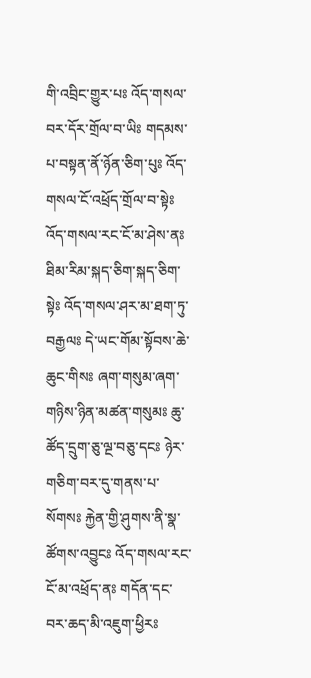གི་འབྲིང་གྱུར་པཿ འོད་གསལ་བར་དོར་གྲོལ་བ་ཡིཿ གདམས་པ་བསྟན་ནོ་ཉོན་ཅིག་པུཿ འོད་གསལ་ངོ་འཕྲོད་གྲོལ་བ་སྟེཿ འོད་གསལ་རང་ངོ་མ་ཤེས་ནཿ ཐིམ་རིམ་སྐད་ཅིག་སྐད་ཅིག་སྟེཿ འོད་གསལ་ཤར་མ་ཐག་ཏུ་བརྒྱལཿ དེ་ཡང་གོམ་སྟོབས་ཆེ་ཆུང་གིསཿ ཞག་གསུམ་ཞག་གཉིས་ཉིན་མཚན་གསུམཿ ཆུ་ཚོད་དྲུག་ཅུ་ལྔ་བཅུ་དངཿ ཉེར་གཅིག་བར་དུ་གནས་པ་སོགསཿ རྐྱེན་གྱི་ཤུགས་ནི་སྣ་ཚོགས་འབྱུངཿ འོད་གསལ་རང་ངོ་མ་འཕྲོད་ནཿ གདོན་དང་བར་ཆད་མི་འཇུག་ཕྱིརཿ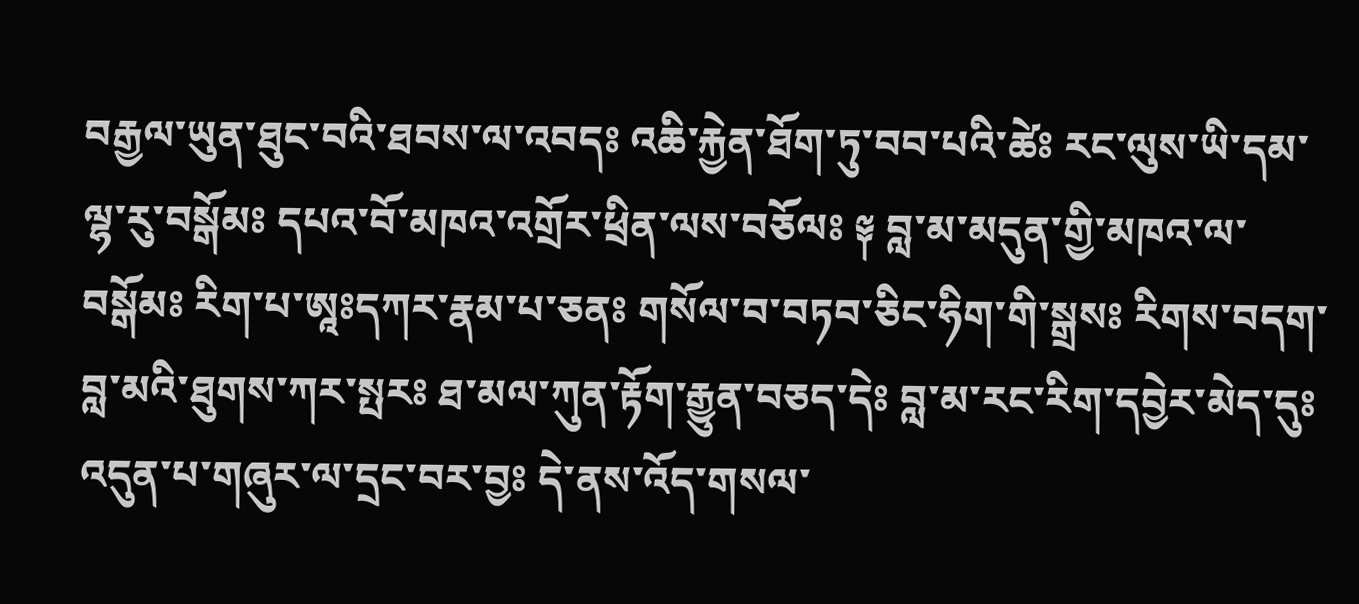བརྒྱལ་ཡུན་ཐུང་བའི་ཐབས་ལ་འབདཿ འཆི་རྐྱེན་ཐོག་ཏུ་བབ་པའི་ཚེཿ རང་ལུས་ཡི་དམ་ལྷ་རུ་བསྒོམཿ དཔའ་བོ་མཁའ་འགྲོར་ཕྲིན་ལས་བཅོལཿ ༈ བླ་མ་མདུན་གྱི་མཁའ་ལ་བསྒོམཿ རིག་པ་ཨཱཿདཀར་རྣམ་པ་ཅནཿ གསོལ་བ་བཏབ་ཅིང་ཧིག་གི་སྒྲསཿ རིགས་བདག་བླ་མའི་ཐུགས་ཀར་སྤརཿ ཐ་མལ་ཀུན་རྟོག་རྒྱུན་བཅད་དེཿ བླ་མ་རང་རིག་དབྱེར་མེད་དུཿ འདུན་པ་གཞུར་ལ་དྲང་བར་བྱཿ དེ་ནས་འོད་གསལ་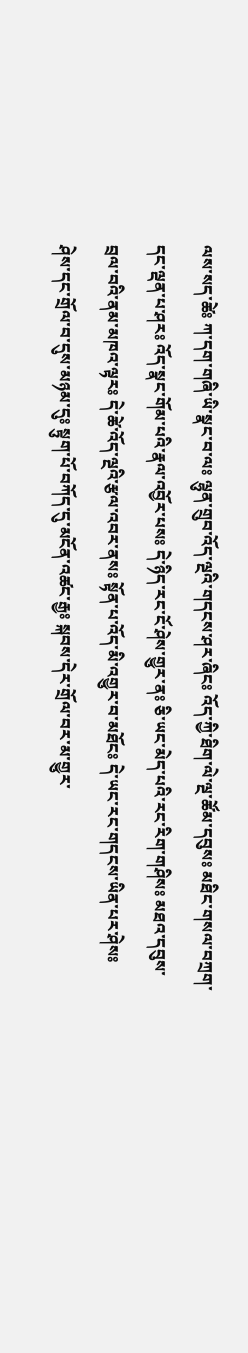ལས་སད་ཚེཿ ཀ་དག་གཞི་ཡི་སྣང་བ་ལཿ ལྷུན་གྲུབ་འོད་ལྔའི་གདངས་ཤར་ཞིངཿ འོད་ཀྱི་ཐིག་ལེ་ལྔ་ཚོམ་དབུསཿ མཐིང་གསལ་བཀྲག་དང་ལྡན་པ་ཤརཿ འོད་སྣང་གོམ་པའི་རྣལ་འབྱོར་པསཿ དེ་ཉིད་རང་ངོ་ཤེས་གྱུར་ནཿ ཅི་ཡང་མེད་པའི་རང་རིག་གཤིསཿ མཐའ་དབུས་བྲལ་བའི་ནམ་མཁའ་ལྟརཿ དེ་ཚེ་འོད་ལྔའི་རྩལ་འབར་ནསཿ སྟོན་པ་འོད་མི་འགྱུར་བ་མཐོངཿ དེ་ཡང་རང་གདངས་ཡིན་པར་ཤེསཿ ཤེས་དང་གྲོལ་བ་དུས་མཉམ་དུཿ སྟུག་པོ་བཀོད་དུ་མངོན་འཚང་རྒྱཿ སྐབས་དེར་གྲོལ་བར་མ་གྱུར་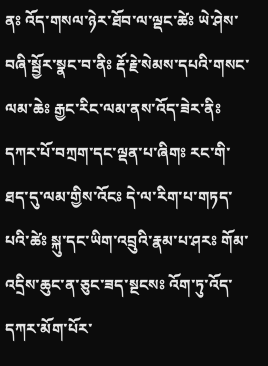ནཿ འོད་གསལ་ཉེར་ཐོབ་ལ་ལྡང་ཚེཿ ཡེ་ཤེས་བཞི་སྦྱོར་སྣང་བ་ནིཿ རྡོ་རྗེ་སེམས་དཔའི་གསང་ལམ་ཆེཿ རྒྱང་རིང་ལམ་ནས་འོད་ཟེར་ནིཿ དཀར་པོ་བཀྲག་དང་ལྡན་པ་ཞིགཿ རང་གི་ཐད་དུ་ལམ་གྱིས་འོངཿ དེ་ལ་རིག་པ་གཏད་པའི་ཚེཿ སྐུ་དང་ཡིག་འབྲུའི་རྣམ་པ་ཤརཿ གོམ་འདྲིས་ཆུང་ན་ཅུང་ཟད་སྔངསཿ འོག་ཏུ་འོད་དཀར་མོག་པོར་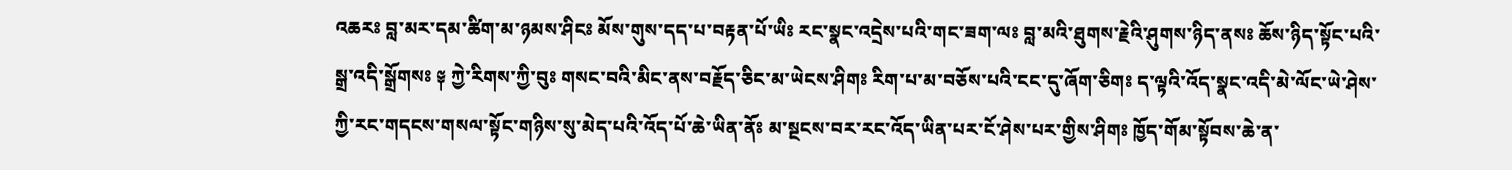འཆརཿ བླ་མར་དམ་ཚིག་མ་ཉམས་ཤིངཿ མོས་གུས་དད་པ་བརྟན་པོ་ཡིཿ རང་སྣང་འདྲེས་པའི་གང་ཟག་ལཿ བླ་མའི་ཐུགས་རྗེའི་ཤུགས་ཉིད་ནསཿ ཆོས་ཉིད་སྟོང་པའི་སྒྲ་འདི་སྒྲོགསཿ ༈ ཀྱེ་རིགས་ཀྱི་བུཿ གསང་བའི་མིང་ནས་བརྗོད་ཅིང་མ་ཡེངས་ཤིགཿ རིག་པ་མ་བཅོས་པའི་ངང་དུ་ཞོག་ཅིགཿ ད་ལྟའི་འོད་སྣང་འདི་མེ་ལོང་ཡེ་ཤེས་ཀྱི་རང་གདངས་གསལ་སྟོང་གཉིས་སུ་མེད་པའི་འོད་པོ་ཆེ་ཡིན་ནོཿ མ་སྔངས་བར་རང་འོད་ཡིན་པར་ངོ་ཤེས་པར་གྱིས་ཤིགཿ ཁྱོད་གོམ་སྟོབས་ཆེ་ན་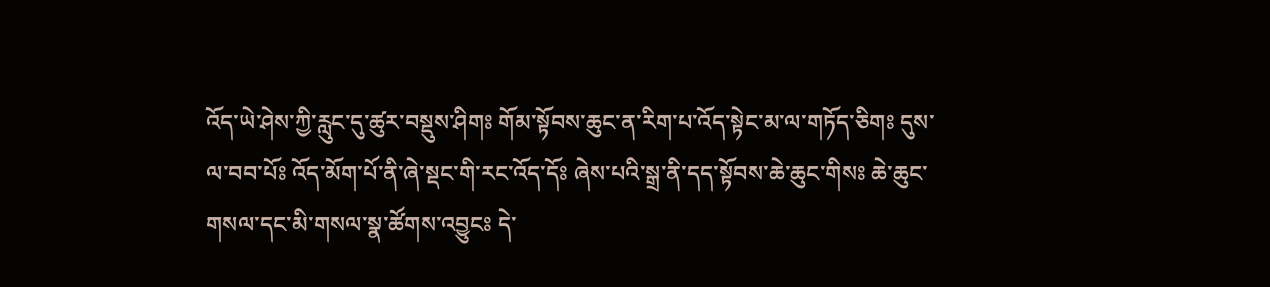འོད་ཡེ་ཤེས་ཀྱི་རླུང་དུ་ཚུར་བསྡུས་ཤིགཿ གོམ་སྟོབས་ཆུང་ན་རིག་པ་འོད་སྟེང་མ་ལ་གཏོད་ཅིགཿ དུས་ལ་བབ་པོཿ འོད་མོག་པོ་ནི་ཞེ་སྡང་གི་རང་འོད་དོཿ ཞེས་པའི་སྒྲ་ནི་དད་སྟོབས་ཆེ་ཆུང་གིསཿ ཆེ་ཆུང་གསལ་དང་མི་གསལ་སྣ་ཚོགས་འབྱུངཿ དེ་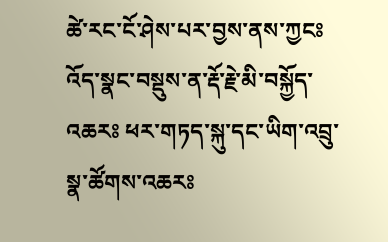ཚེ་རང་ངོ་ཤེས་པར་བྱས་ནས་ཀྱངཿ འོད་སྣང་བསྡུས་ན་རྡོ་རྗེ་མི་བསྐྱོད་འཆརཿ ཕར་གཏད་སྐུ་དང་ཡིག་འབྲུ་སྣ་ཚོགས་འཆརཿ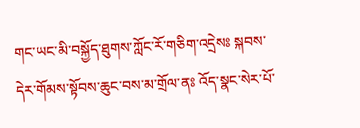གང་ཡང་མི་བསྐྱོད་ཐུགས་ཀློང་རོ་གཅིག་འདྲེསཿ སྐབས་དེར་གོམས་སྟོབས་ཆུང་བས་མ་གྲོལ་ནཿ འོད་སྣང་སེར་པོ་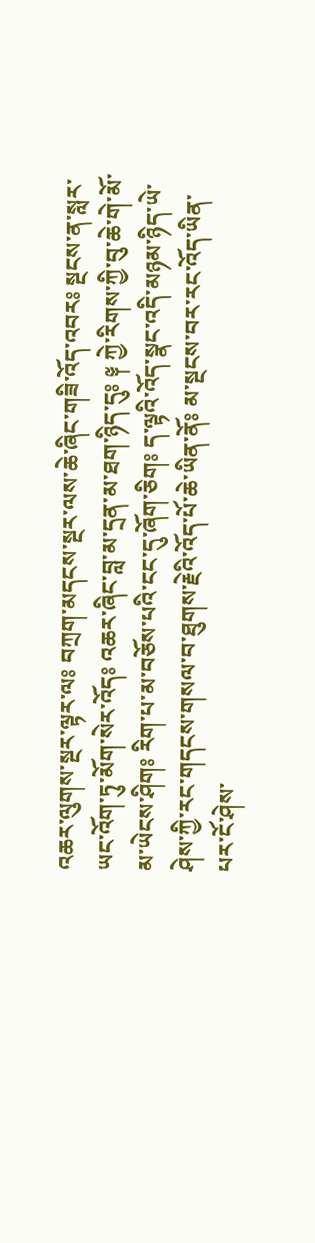འཆར་ལུགས་སྔར་ལྟར་ལཿ བཀྲག་མདངས་སྔར་ལས་ཆེ་ཞིང་གཟི་འོད་འབརཿ སྔངས་ན་སླར་ཡང་འོག་ཏུ་མོག་སེར་འོདཿ འཆར་ཞིང་བླ་མ་དྲན་མ་ཐག་ཉིད་དུཿ ༈ ཀྱེ་རིགས་ཀྱི་བུ་ཆེ་གེ་མོ་མ་ཡེངས་ཤིགཿ རིག་པ་མ་བཅོས་པའི་ངང་དུ་ཞོག་ཅིགཿ ད་ལྟའི་འོད་སྣང་འདི་མཉམ་ཉིད་ཡེ་ཤེས་ཀྱི་རང་གདངས་གསལ་བ་ཐུགས་རྗེའི་འོད་པོ་ཆེ་ཡིན་ནོཿ མ་སྔངས་བར་རང་འོད་ཡིན་པར་ངོ་ཤེས་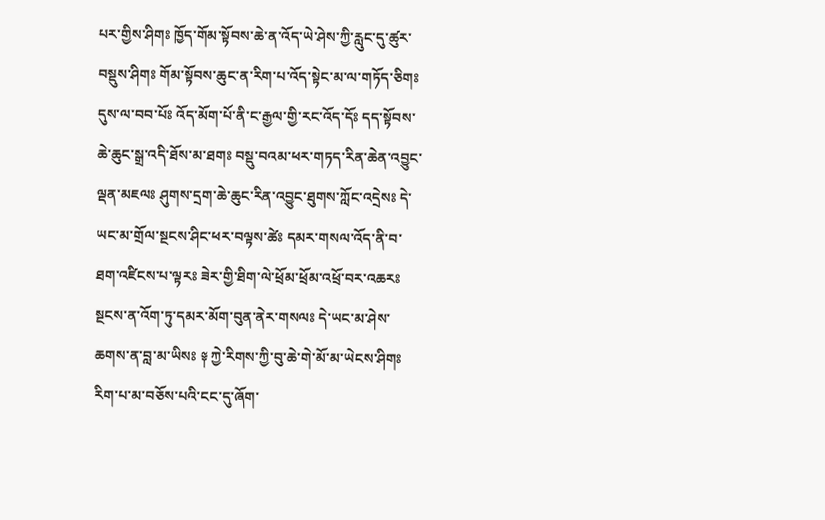པར་གྱིས་ཤིགཿ ཁྱོད་གོམ་སྟོབས་ཆེ་ན་འོད་ཡེ་ཤེས་ཀྱི་རླུང་དུ་ཚུར་བསྡུས་ཤིགཿ གོམ་སྟོབས་ཆུང་ན་རིག་པ་འོད་སྟེང་མ་ལ་གཏོད་ཅིགཿ དུས་ལ་བབ་པོཿ འོད་མོག་པོ་ནི་ང་རྒྱལ་གྱི་རང་འོད་དོཿ དད་སྟོབས་ཆེ་ཆུང་སྒྲ་འདི་ཐོས་མ་ཐགཿ བསྡུ་བའམ་ཕར་གཏད་རིན་ཆེན་འབྱུང་ལྡན་མཇལཿ ཤུགས་དྲག་ཆེ་ཆུང་རིན་འབྱུང་ཐུགས་ཀློང་འདྲེསཿ དེ་ཡང་མ་གྲོལ་སྔངས་ཤིང་ཕར་བལྟས་ཚེཿ དམར་གསལ་འོད་ནི་བ་ཐག་འཛིངས་པ་ལྟརཿ ཟེར་གྱི་ཐིག་ལེ་ཕྲོམ་ཕྲོམ་འཕྲོ་བར་འཆརཿ སྔངས་ན་འོག་ཏུ་དམར་མོག་བུན་ནེར་གསལཿ དེ་ཡང་མ་ཤེས་ཆགས་ན་བླ་མ་ཡིསཿ ༈ ཀྱེ་རིགས་ཀྱི་བུ་ཆེ་གེ་མོ་མ་ཡེངས་ཤིགཿ རིག་པ་མ་བཅོས་པའི་ངང་དུ་ཞོག་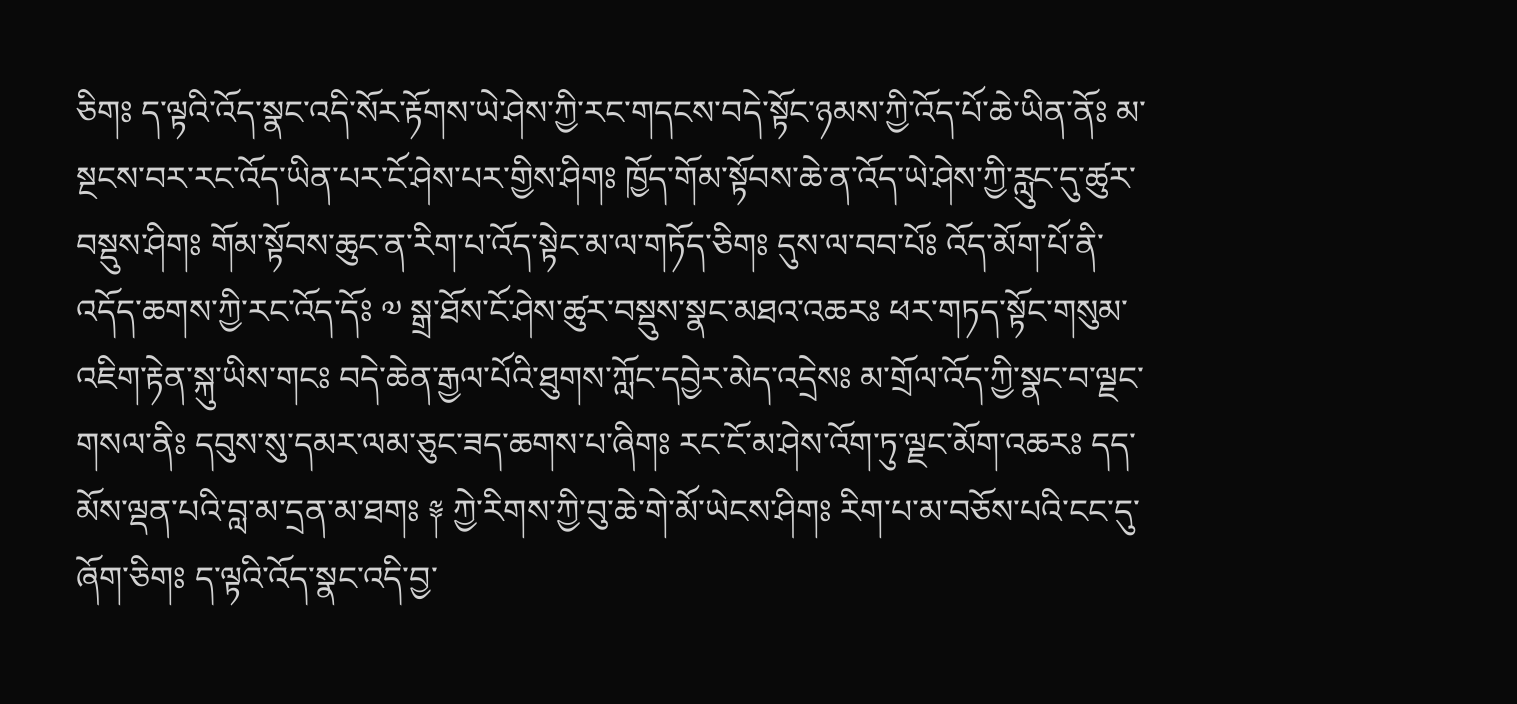ཅིགཿ ད་ལྟའི་འོད་སྣང་འདི་སོར་རྟོགས་ཡེ་ཤེས་ཀྱི་རང་གདངས་བདེ་སྟོང་ཉམས་ཀྱི་འོད་པོ་ཆེ་ཡིན་ནོཿ མ་སྔངས་བར་རང་འོད་ཡིན་པར་ངོ་ཤེས་པར་གྱིས་ཤིགཿ ཁྱོད་གོམ་སྟོབས་ཆེ་ན་འོད་ཡེ་ཤེས་ཀྱི་རླུང་དུ་ཚུར་བསྡུས་ཤིགཿ གོམ་སྟོབས་ཆུང་ན་རིག་པ་འོད་སྟེང་མ་ལ་གཏོད་ཅིགཿ དུས་ལ་བབ་པོཿ འོད་མོག་པོ་ནི་འདོད་ཆགས་ཀྱི་རང་འོད་དོཿ ༧ སྒྲ་ཐོས་ངོ་ཤེས་ཚུར་བསྡུས་སྣང་མཐའ་འཆརཿ ཕར་གཏད་སྟོང་གསུམ་འཇིག་རྟེན་སྐུ་ཡིས་གངཿ བདེ་ཆེན་རྒྱལ་པོའི་ཐུགས་ཀློང་དབྱེར་མེད་འདྲེསཿ མ་གྲོལ་འོད་ཀྱི་སྣང་བ་ལྗང་གསལ་ནིཿ དབུས་སུ་དམར་ལམ་ཅུང་ཟད་ཆགས་པ་ཞིགཿ རང་ངོ་མ་ཤེས་འོག་ཏུ་ལྗང་མོག་འཆརཿ དད་མོས་ལྡན་པའི་བླ་མ་དྲན་མ་ཐགཿ ༈ ཀྱེ་རིགས་ཀྱི་བུ་ཆེ་གེ་མོ་ཡེངས་ཤིགཿ རིག་པ་མ་བཅོས་པའི་ངང་དུ་ཞོག་ཅིགཿ ད་ལྟའི་འོད་སྣང་འདི་བྱ་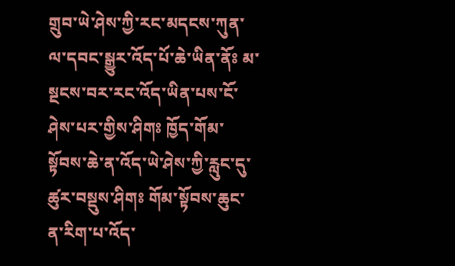གྲུབ་ཡེ་ཤེས་ཀྱི་རང་མདངས་ཀུན་ལ་དབང་སྒྱུར་འོད་པོ་ཆེ་ཡིན་ནོཿ མ་སྔངས་བར་རང་འོད་ཡིན་པས་ངོ་ཤེས་པར་གྱིས་ཤིགཿ ཁྱོད་གོམ་སྟོབས་ཆེ་ན་འོད་ཡེ་ཤེས་ཀྱི་རླུང་དུ་ཚུར་བསྡུས་ཤིགཿ གོམ་སྟོབས་ཆུང་ན་རིག་པ་འོད་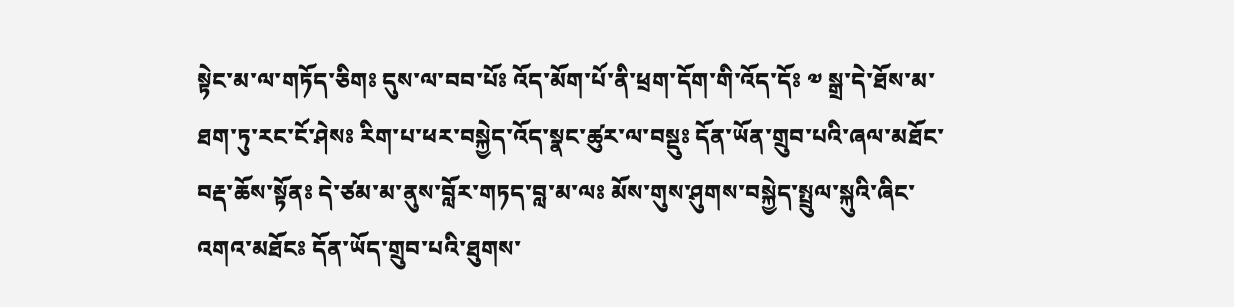སྟེང་མ་ལ་གཏོད་ཅིགཿ དུས་ལ་བབ་པོཿ འོད་མོག་པོ་ནི་ཕྲག་དོག་གི་འོད་དོཿ ༧ སྒྲ་དེ་ཐོས་མ་ཐག་ཏུ་རང་ངོ་ཤེསཿ རིག་པ་ཕར་བསྐྱེད་འོད་སྣང་ཚུར་ལ་བསྡུཿ དོན་ཡོན་གྲུབ་པའི་ཞལ་མཐོང་བརྡ་ཆོས་སྟོནཿ དེ་ཙམ་མ་ནུས་བློར་གཏད་བླ་མ་ལཿ མོས་གུས་ཤུགས་བསྐྱེད་སྤྲུལ་སྐུའི་ཞིང་འགའ་མཐོངཿ དོན་ཡོད་གྲུབ་པའི་ཐུགས་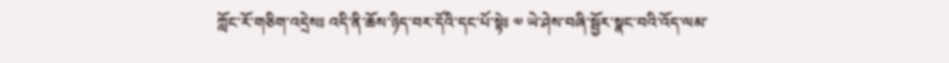ཀློང་རོ་གཅིག་འདྲེསཿ འདི་ནི་ཆོས་ཉིད་བར་དོའི་དང་པོ་སྟེཿ ༧ ཡེ་ཤེས་བཞི་སྦྱོར་སྣང་བའི་འོད་ལམ་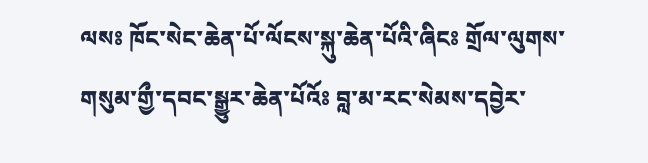ལསཿ ཁོང་སེང་ཆེན་པོ་ལོངས་སྐུ་ཆེན་པོའི་ཞིངཿ གྲོལ་ལུགས་གསུམ་གྱྀ་དབང་སྒྱུར་ཆེན་པོའོཿ བླ་མ་རང་སེམས་དབྱེར་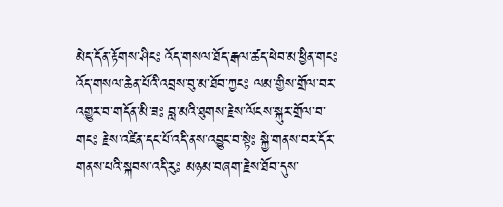མེད་དོན་རྟོགས་ཤིངཿ འོད་གསལ་ཐོད་རྒལ་ཚད་ཕེབ་མ་ཕྱིན་གངཿ འོད་གསལ་ཆེན་པོའི་འབྲས་བུ་མ་ཐོབ་ཀྱངཿ ལམ་གྱིས་གྲོལ་བར་འགྱུར་བ་གདོན་མི་ཟཿ བླ་མའི་ཐུགས་རྗེས་ལོངས་སྐུར་གྲོལ་བ་གངཿ རྗེས་འཛིན་དང་པོ་འདི་ནས་འབྱུང་བ་སྟེཿ སྐྱེ་གནས་བར་དོར་གནས་པའི་སྐབས་འདི་རུཿ མཉམ་བཞག་རྗེས་ཐོབ་དུས་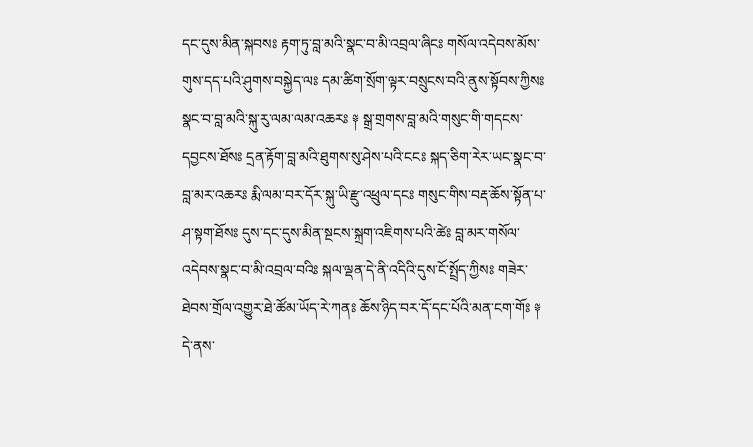དང་དུས་མིན་སྐབསཿ རྟག་ཏུ་བླ་མའི་སྣང་བ་མི་འབྲལ་ཞིངཿ གསོལ་འདེབས་མོས་གུས་དད་པའི་ཤུགས་བསྐྱེད་ལཿ དམ་ཚིག་སྲོག་ལྟར་བསྲུངས་བའི་ནུས་སྟོབས་ཀྱིསཿ སྣང་བ་བླ་མའི་སྐུ་རུ་ལམ་ལམ་འཆརཿ ༈ སྒྲ་གྲགས་བླ་མའི་གསུང་གི་གདངས་དབྱངས་ཐོསཿ དྲན་རྟོག་བླ་མའི་ཐུགས་སུ་ཤེས་པའི་ངངཿ སྐད་ཅིག་རེར་ཡང་སྣང་བ་བླ་མར་འཆརཿ རྨི་ལམ་བར་དོར་སྐུ་ཡི་རྫུ་འཕྲུལ་དངཿ གསུང་གིས་བརྡ་ཆོས་སྟོན་པ་ཤ་སྟག་ཐོསཿ དུས་དང་དུས་མིན་སྔངས་སྐྲག་འཇིགས་པའི་ཚེཿ བླ་མར་གསོལ་འདེབས་སྣང་བ་མི་འབྲལ་བའིཿ སྐལ་ལྡན་དེ་ནི་འདིའི་དུས་ངོ་སྤྲོད་ཀྱིསཿ གཟེར་ཐེབས་གྲོལ་འགྱུར་ཐེ་ཚོམ་ཡོད་རེ་ཀནཿ ཆོས་ཉིད་བར་དོ་དང་པོའི་མན་ངག་གོཿ ༈ དེ་ནས་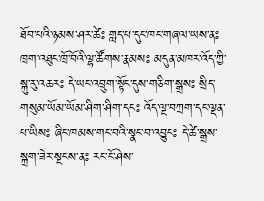ཐོབ་པའི་ཉམས་ཤར་ཚེཿ གླད་པ་དུང་ཁང་གཞལ་ཡས་ནཿ ཁྲག་འཐུང་ཁྲོ་བོའི་ལྷ་ཚོགས་རྣམསཿ མདུན་མཁར་འོད་ཀྱི་སྐུ་རུ་འཆརཿ དེ་ཡང་འབྲུག་སྟོང་དུས་གཅིག་སྒྲསཿ སྲིད་གསུམ་ཡོམ་ཡོམ་ཤིག་ཤིག་དངཿ འོད་ལྔ་བཀྲག་དང་ལྡན་པ་ཡིསཿ ཞིང་ཁམས་གང་བའི་སྣང་བ་འབྱུངཿ དེ་ཚེ་སྒྲས་སྐྲག་ཟེར་སྔངས་ནཿ རང་ངོ་ཤེས་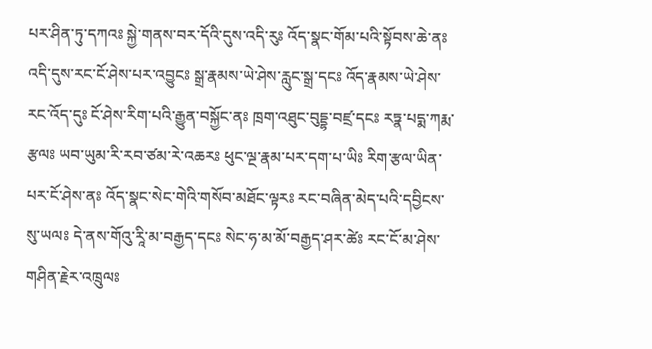པར་ཤིན་ཏུ་དཀའཿ སྐྱེ་གནས་བར་དོའི་དུས་འདི་རུཿ འོད་སྣང་གོམ་པའི་སྟོབས་ཆེ་ནཿ འདི་དུས་རང་ངོ་ཤེས་པར་འབྱུངཿ སྒྲ་རྣམས་ཡེ་ཤེས་རླུང་སྒྲ་དངཿ འོད་རྣམས་ཡེ་ཤེས་རང་འོད་དུཿ ངོ་ཤེས་རིག་པའི་རྒྱུན་བསྐྱོང་ནཿ ཁྲག་འཐུང་བུདྡྷ་བཛྲ་དངཿ རཏྣ་པདྨ་ཀརྨ་རྩལཿ ཡབ་ཡུམ་རི་རབ་ཙམ་རེ་འཆརཿ ཕུང་ལྔ་རྣམ་པར་དག་པ་ཡིཿ རིག་རྩལ་ཡིན་པར་ངོ་ཤེས་ནཿ འོད་སྣང་སེང་གེའི་གསོབ་མཐོང་ལྟརཿ རང་བཞིན་མེད་པའི་དབྱིངས་སུ་ཡལཿ དེ་ནས་གོའུ་རཱི་མ་བརྒྱད་དངཿ སེང་ཧ་མ་མོ་བརྒྱད་ཤར་ཚེཿ རང་ངོ་མ་ཤེས་གཤིན་རྗེར་འཁྲུལཿ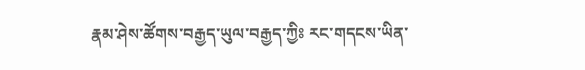རྣམ་ཤེས་ཚོགས་བརྒྱད་ཡུལ་བརྒྱད་ཀྱིཿ རང་གདངས་ཡིན་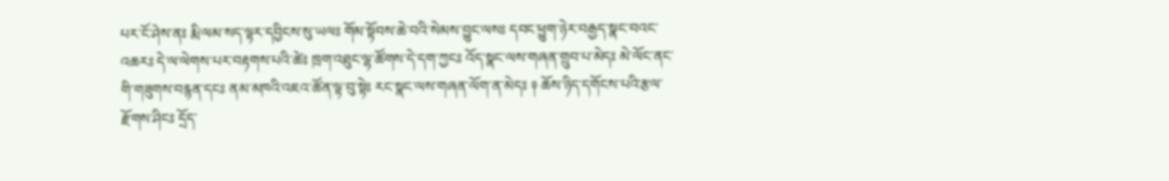པར་ངོ་ཤེས་ནཿ རྨི་ལམ་སད་ལྟར་དབྱིངས་སུ་ཡལཿ གོམ་སྟོབས་ཆེ་བའི་སེམས་བྱུང་ལསཿ དབང་ཕྱུག་ཉེར་བརྒྱད་སྣང་བའང་འཆརཿ དེ་ལ་ལེགས་པར་བརྟགས་པའི་ཚེཿ ཁྲག་འཐུང་ལྷ་ཚོགས་དེ་དག་ཀྱངཿ འོད་སྣང་ལས་གཞན་གྲུབ་པ་མེདཿ མེ་ལོང་ནང་གི་གཟུགས་བརྙན་དངཿ ནམ་མཁའི་འཇའ་ཚོན་ལྟ་བུ་སྟེཿ རང་སྣང་ལས་གཞན་ལོག་ན་མེདཿ ༈ ཆོས་ཉིད་དགོངས་པའི་རྩལ་རྫོགས་ཤིངཿ དྲོད་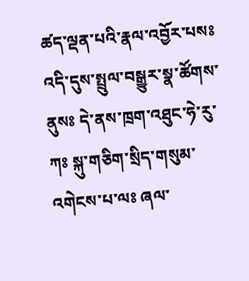ཚད་ལྡན་པའི་རྣལ་འབྱོར་པསཿ འདི་དུས་སྤྲུལ་བསྒྱུར་སྣ་ཚོགས་ནུསཿ དེ་ནས་ཁྲག་འཐུང་ཧེ་རུ་ཀཿ སྐུ་གཅིག་སྲིད་གསུམ་འགེངས་པ་ལཿ ཞལ་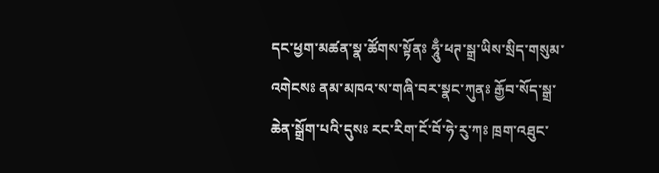དང་ཕྱག་མཚན་སྣ་ཚོགས་སྟོནཿ ཧཱུྃ་ཕཊ་སྒྲ་ཡིས་སྲིད་གསུམ་འགེངསཿ ནམ་མཁའ་ས་གཞི་བར་སྣང་ཀུནཿ རྒྱོབ་སོད་སྒྲ་ཆེན་སྒྲོག་པའི་དུསཿ རང་རིག་ངོ་བོ་ཧེ་རུ་ཀཿ ཁྲག་འཐུང་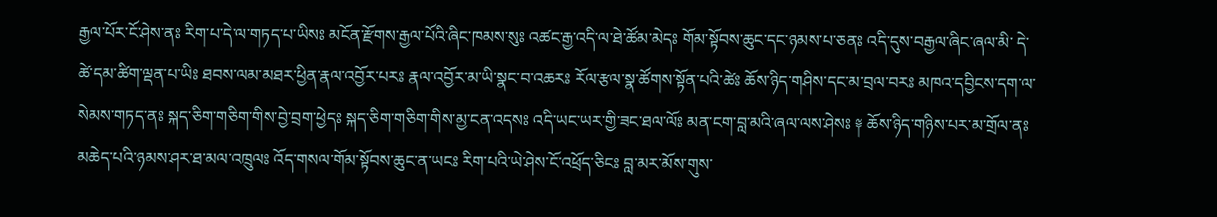རྒྱལ་པོར་ངོ་ཤེས་ནཿ རིག་པ་དེ་ལ་གཏད་པ་ཡིསཿ མངོན་རྫོགས་རྒྱལ་པོའི་ཞིང་ཁམས་སུཿ འཚང་རྒྱ་འདི་ལ་ཐེ་ཚོམ་མེདཿ གོམ་སྟོབས་ཆུང་དང་ཉམས་པ་ཅནཿ འདི་དུས་བརྒྱལ་ཞིང་ཞལ་མི་ དེ་ཚེ་དམ་ཚིག་ལྡན་པ་ཡིཿ ཐབས་ལམ་མཐར་ཕྱིན་རྣལ་འབྱོར་པརཿ རྣལ་འབྱོར་མ་ཡི་སྣང་བ་འཆརཿ རོལ་རྩལ་སྣ་ཚོགས་སྟོན་པའི་ཚེཿ ཆོས་ཉིད་གཤིས་དང་མ་བྲལ་བརཿ མཁའ་དབྱིངས་དག་ལ་སེམས་གཏད་ནཿ སྐད་ཅིག་གཅིག་གིས་བྱེ་བྲག་ཕྱེདཿ སྐད་ཅིག་གཅིག་གིས་མྱ་ངན་འདསཿ འདི་ཡང་ཡར་གྱི་ཟང་ཐལ་ལོཿ མན་ངག་བླ་མའི་ཞལ་ལས་ཤེསཿ ༈ ཆོས་ཉིད་གཉིས་པར་མ་གྲོལ་ནཿ མཆེད་པའི་ཉམས་ཤར་ཐ་མལ་འཁྲུལཿ འོད་གསལ་གོམ་སྟོབས་ཆུང་ན་ཡངཿ རིག་པའི་ཡེ་ཤེས་ངོ་འཕྲོད་ཅིངཿ བླ་མར་མོས་གུས་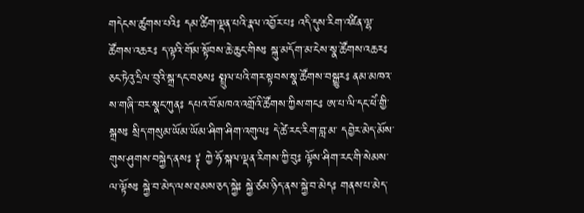གདེངས་ཚུགས་པའིཿ དམ་ཚིག་ལྡན་པའི་རྣལ་འབྱོར་པཿ འདི་དུས་རིག་འཛིན་ལྷ་ཚོགས་འཆརཿ ད་ལྟའི་གོམ་སྟོབས་ཆེ་ཆུང་གིསཿ སྐུ་མདོག་མ་ངེས་སྣ་ཚོགས་འཆརཿ ཅང་ཏེའུ་དྲིལ་བུའི་སྒྲ་དང་བཅསཿ སྤྲུལ་པའི་གར་སྟབས་སྣ་ཚོགས་བསྒྱུརཿ ནམ་མཁའ་ས་གཞི་་བར་སྣང་ཀུནཿ དཔའ་བོ་མཁའ་འགྲོའི་ཚོགས་ཀྱིས་གངཿ ཨ་པ་ལི་དང་ཕེཾ་གྱི་སྒྲསཿ སྲིད་གསུམ་ཡོམ་ཡོམ་ཤིག་ཤིག་འགུལཿ དེ་ཚེ་རང་རིག་བླ་མ་ དབྱེར་མེད་མོས་གུས་ཤུགས་བསྐྱེད་ནསཿ ༈ ཀྱེ་ཧོ་སྐལ་ལྡན་རིགས་ཀྱི་བུཿ ལྟོས་ཤིག་རང་གི་སེམས་ལ་ལྟོསཿ སྐྱེ་བ་མེད་ལས་ཐམས་ཅད་སྐྱེཿ སྐྱེ་ཙམ་ཉིད་ནས་སྐྱེ་བ་མེདཿ གནས་པ་མེད་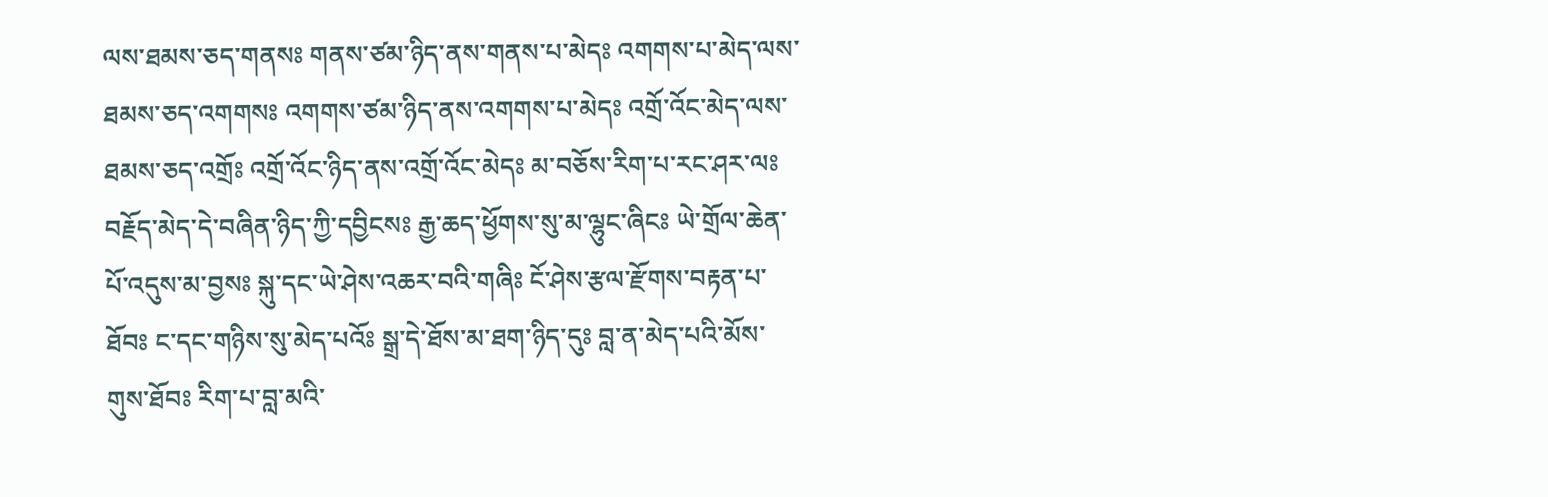ལས་ཐམས་ཅད་གནསཿ གནས་ཙམ་ཉིད་ནས་གནས་པ་མེདཿ འགགས་པ་མེད་ལས་ཐམས་ཅད་འགགསཿ འགགས་ཙམ་ཉིད་ནས་འགགས་པ་མེདཿ འགྲོ་འོང་མེད་ལས་ཐམས་ཅད་འགྲོཿ འགྲོ་འོང་ཉིད་ནས་འགྲོ་འོང་མེདཿ མ་བཅོས་རིག་པ་རང་ཤར་ལཿ བརྗོད་མེད་དེ་བཞིན་ཉིད་ཀྱི་དབྱིངསཿ རྒྱ་ཆད་ཕྱོགས་སུ་མ་ལྷུང་ཞིངཿ ཡེ་གྲོལ་ཆེན་པོ་འདུས་མ་བྱསཿ སྐུ་དང་ཡེ་ཤེས་འཆར་བའི་གཞིཿ ངོ་ཤེས་རྩལ་རྫོགས་བརྟན་པ་ཐོབཿ ང་དང་གཉིས་སུ་མེད་པའོཿ སྒྲ་དེ་ཐོས་མ་ཐག་ཉིད་དུཿ བླ་ན་མེད་པའི་མོས་གུས་ཐོབཿ རིག་པ་བླ་མའི་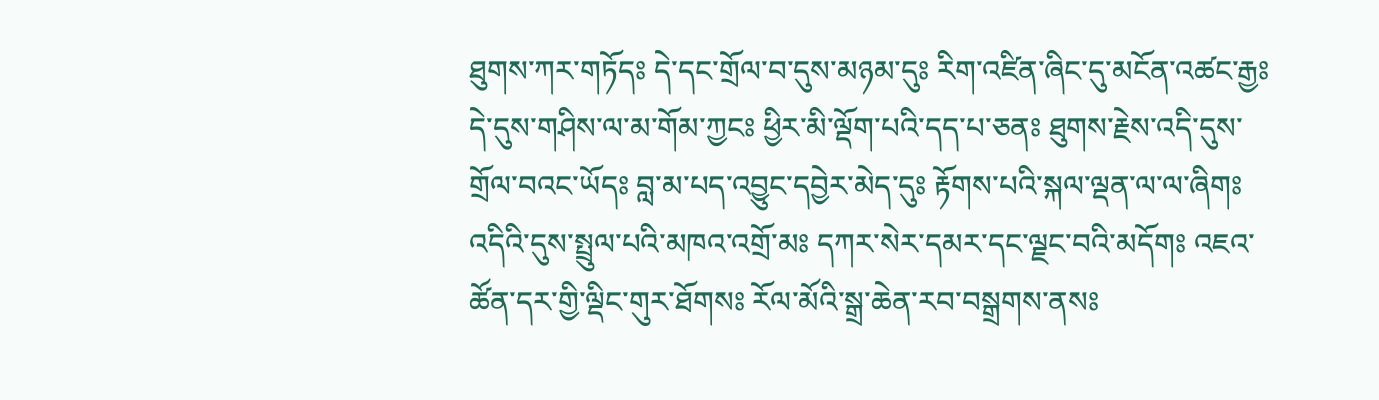ཐུགས་ཀར་གཏོདཿ དེ་དང་གྲོལ་བ་དུས་མཉམ་དུཿ རིག་འཛིན་ཞིང་དུ་མངོན་འཚང་རྒྱཿ དེ་དུས་གཤིས་ལ་མ་གོམ་ཀྱངཿ ཕྱིར་མི་ལྡོག་པའི་དད་པ་ཅནཿ ཐུགས་རྗེས་འདི་དུས་གྲོལ་བའང་ཡོདཿ བླ་མ་པད་འབྱུང་དབྱེར་མེད་དུཿ རྟོགས་པའི་སྐལ་ལྡན་ལ་ལ་ཞིགཿ འདིའི་དུས་སྤྲུལ་པའི་མཁའ་འགྲོ་མཿ དཀར་སེར་དམར་དང་ལྗང་བའི་མདོགཿ འཇའ་ཚོན་དར་གྱི་ལྡིང་གུར་ཐོགསཿ རོལ་མོའི་སྒྲ་ཆེན་རབ་བསྒྲགས་ནསཿ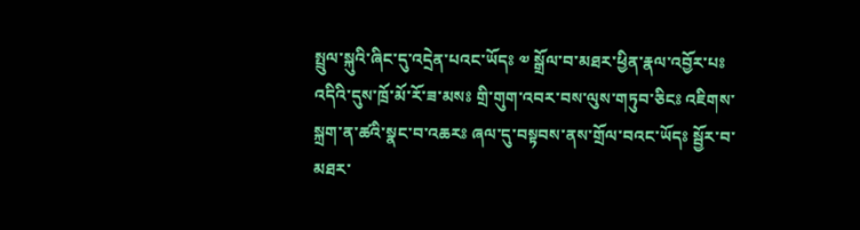སྤྲུལ་སྐུའི་ཞིང་དུ་འདྲེན་པའང་ཡོདཿ ༧ སྒྲོལ་བ་མཐར་ཕྱིན་རྣལ་འབྱོར་པཿ འདིའི་དུས་ཁྲོ་མོ་རོ་ཟ་མསཿ གྲི་གུག་འབར་བས་ལུས་གཏུབ་ཅིངཿ འཇིགས་སྐྲག་ན་ཚའི་སྣང་བ་འཆརཿ ཞལ་དུ་བསྟབས་ནས་གྲོལ་བའང་ཡོདཿ སྦྱོར་བ་མཐར་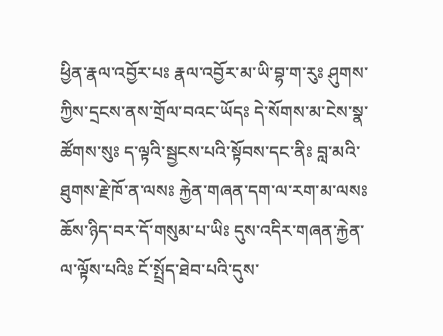ཕྱིན་རྣལ་འབྱོར་པཿ རྣལ་འབྱོར་མ་ཡི་བྷ་ག་རུཿ ཤུགས་ཀྱིས་དྲངས་ནས་གྲོལ་བའང་ཡོདཿ དེ་སོགས་མ་ངེས་སྣ་ཚོགས་སུཿ ད་ལྟའི་སྦྱངས་པའི་སྟོབས་དང་ནིཿ བླ་མའི་ཐུགས་རྗེ་ཁོ་ན་ལསཿ རྐྱེན་གཞན་དག་ལ་རག་མ་ལསཿ ཆོས་ཉིད་བར་དོ་གསུམ་པ་ཡིཿ དུས་འདིར་གཞན་རྐྱེན་ལ་ལྟོས་པའིཿ ངོ་སྤྲོད་ཐེབ་པའི་དུས་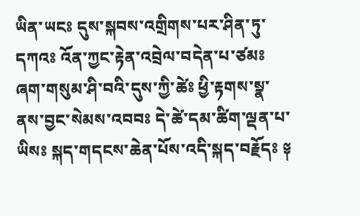ཡིན་ཡངཿ དུས་སྐབས་འགྲིགས་པར་ཤིན་ཏུ་དཀའཿ འོན་ཀྱང་རྟེན་འབྲེལ་བདེན་པ་ཙམཿ ཞག་གསུམ་ཤི་བའི་དུས་ཀྱི་ཚེཿ ཕྱི་རྟགས་སྣ་ནས་བྱང་སེམས་འབབཿ དེ་ཚེ་དམ་ཚིག་ལྡན་པ་ཡིསཿ སྐད་གདངས་ཆེན་པོས་འདི་སྐད་བརྗོདཿ ༈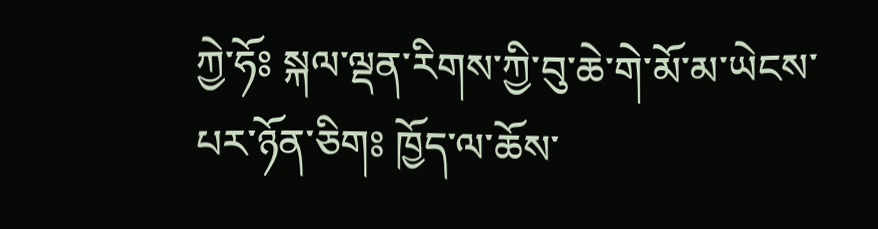ཀྱེ་ཧོཿ སྐལ་ལྡན་རིགས་ཀྱི་བུ་ཆེ་གེ་མོ་མ་ཡེངས་པར་ཉོན་ཅིགཿ ཁྱོད་ལ་ཆོས་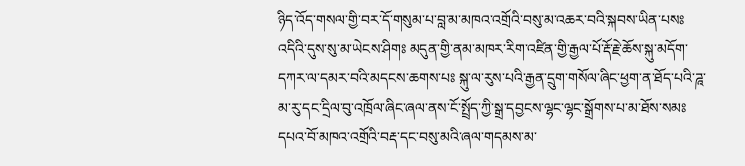ཉིད་འོད་གསལ་གྱི་བར་དོ་གསུམ་པ་བླ་མ་མཁའ་འགྲོའི་བསུ་མ་འཆར་བའི་སྐབས་ཡིན་པསཿ འདིའི་དུས་སུ་མ་ཡེངས་ཤིགཿ མདུན་གྱི་ནམ་མཁར་རིག་འཛིན་གྱི་རྒྱལ་པོ་རྡོ་རྗེ་ཆོས་སྐུ་མདོག་དཀར་ལ་དམར་བའི་མདངས་ཆགས་པཿ སྐུ་ལ་རུས་པའི་རྒྱན་དྲུག་གསོལ་ཞིང་ཕྱག་ན་ཐོད་པའི་ཌཱ་མ་རུ་དང་དྲིལ་བུ་འཁྲོལ་ཞིང་ཞལ་ནས་ངོ་སྤྲོད་ཀྱི་སྒྲ་དབྱངས་ལྷང་ལྷང་སྒྲོགས་པ་མ་ཐོས་སམཿ དཔའ་བོ་མཁའ་འགྲོའི་བརྡ་དང་བསུ་མའི་ཞལ་གདམས་མ་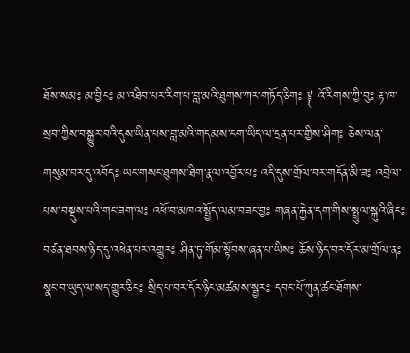ཐོས་སམཿ མ་བྱིངཿ མ་འཐིབ་པར་རིག་པ་བླ་མའི་ཐུགས་ཀར་གཏོད་ཅིགཿ ༈ འོ་རིགས་ཀྱི་བུཿ རྟ་ཁ་སྲབ་ཀྱིས་བསྒྱུར་བའི་དུས་ཡིན་པས་བླ་མའི་གདམས་ངག་ཡིད་ལ་དྲན་པར་གྱིས་ཤིགཿ ཅེས་ལན་གསུམ་བར་དུ་འབོདཿ ཡང་གསང་ཐུགས་ཐིག་རྣལ་འབྱོར་པཿ འདི་དུས་གྲོལ་བར་གདོན་མི་ཟཿ འབྲེལ་པས་བསྡུས་པའི་གང་ཟག་ལཿ འཕོ་བ་མཁའ་སྤྱོད་ལམ་བཟང་བྱཿ གཞན་རྐྱེན་དག་གིས་སྤྲུལ་སྐུའི་ཞིངཿ བཙན་ཐབས་ཉིད་དུ་འཕེན་པར་འགྱུརཿ ཤིན་ཏུ་གོམ་སྟོབས་ཞན་པ་ཡིསཿ ཆོས་ཉིད་བར་དོར་མ་གྲོལ་ནཿ སྣང་བ་ཡུད་ལ་སད་གྱུར་ཅིངཿ སྲིད་པ་བར་དོར་ཉིང་མཚམས་སྦྱརཿ དབང་པོ་ཀུན་ཚང་ཐོགས་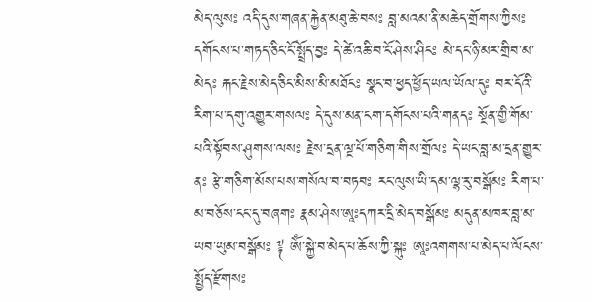མེད་ལུསཿ འདི་དུས་གཞན་རྐྱེན་མཐུ་ཆེ་བསཿ བླ་མའམ་ནི་མཆེད་གྲོགས་ཀྱིསཿ དགོངས་པ་གཏད་ཅིང་ངོ་སྤྲོད་བྱཿ དེ་ཚེ་འཆི་བ་ངོ་ཤེས་ཤིངཿ མེ་དང་ཉི་མར་གྲིབ་མ་མེདཿ རྐང་རྗེས་མེད་ཅིང་མིས་མི་མཐོངཿ སྣང་བ་ཕྱད་ཕྱོད་ཡལ་ཡོལ་དུཿ བར་དོའི་རིག་པ་དགུ་འགྱུར་གསལཿ དེ་དུས་མན་ངག་དགོངས་པའི་གནདཿ སྔོན་གྱི་གོམ་པའི་སྟོབས་ཤུགས་ལསཿ རྗེས་དྲན་ལྔ་པོ་གཅིག་གིས་གྲོལཿ དེ་ཡང་བླ་མ་དྲན་གྱུར་ནཿ རྩེ་གཅིག་མོས་པས་གསོལ་བ་བཏབཿ རང་ལུས་ཡི་དམ་ལྷ་རུ་བསྒོམཿ རིག་པ་མ་བཅོས་ངང་དུ་བཞགཿ རྣམ་ཤེས་ཨཱཿདཀར་དྲི་མེད་བསྒོམཿ མདུན་མཁར་བླ་མ་ཡབ་ཡུམ་བསྒོམཿ ༈ ཨོཾ་སྐྱེ་བ་མེད་པ་ཆོས་ཀྱི་སྐུཿ ཨཱཿའགགས་པ་མེད་པ་ལོངས་སྤྱོད་རྫོགསཿ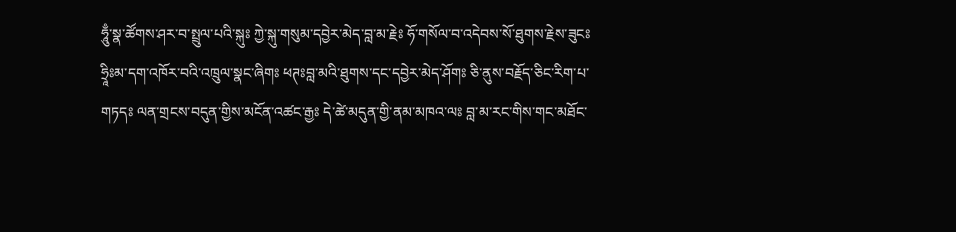ཧཱུྃ་སྣ་ཚོགས་ཤར་བ་སྤྲུལ་པའི་སྐུཿ ཀྱེ་སྐུ་གསུམ་དབྱེར་མེད་བླ་མ་རྗེཿ ཧོ་གསོལ་བ་འདེབས་སོ་ཐུགས་རྗེས་ཟུངཿ ཧྲཱིཿམ་དག་འཁོར་བའི་འཁྲུལ་སྣང་ཞིགཿ ཕཊཿབླ་མའི་ཐུགས་དང་དབྱེར་མེད་ཤོགཿ ཅི་ནུས་བརྗོད་ཅིང་རིག་པ་གཏདཿ ལན་གྲངས་བདུན་གྱིས་མངོན་འཚང་རྒྱཿ དེ་ཚེ་མདུན་གྱི་ནམ་མཁའ་ལཿ བླ་མ་རང་གིས་གང་མཐོང་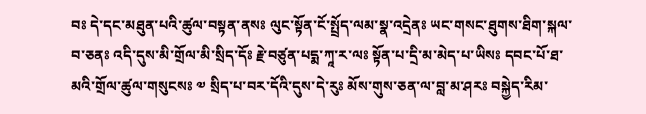བཿ དེ་དང་མཐུན་པའི་ཚུལ་བསྟན་ནསཿ ལུང་སྟོན་ངོ་སྤྲོད་ལམ་སྣ་འདྲེནཿ ཡང་གསང་ཐུགས་ཐིག་སྐལ་བ་ཅནཿ འདི་དུས་མི་གྲོལ་མི་སྲིད་དོཿ རྗེ་བཙུན་པདྨ་ཀཱ་ར་ལཿ སྟོན་པ་དྲི་མ་མེད་པ་ཡིསཿ དབང་པོ་ཐ་མའི་གྲོལ་ཚུལ་གསུངསཿ ༧ སྲིད་པ་བར་དོའི་དུས་དེ་རུཿ མོས་གུས་ཅན་ལ་བླ་མ་ཤརཿ བསྐྱེད་རིམ་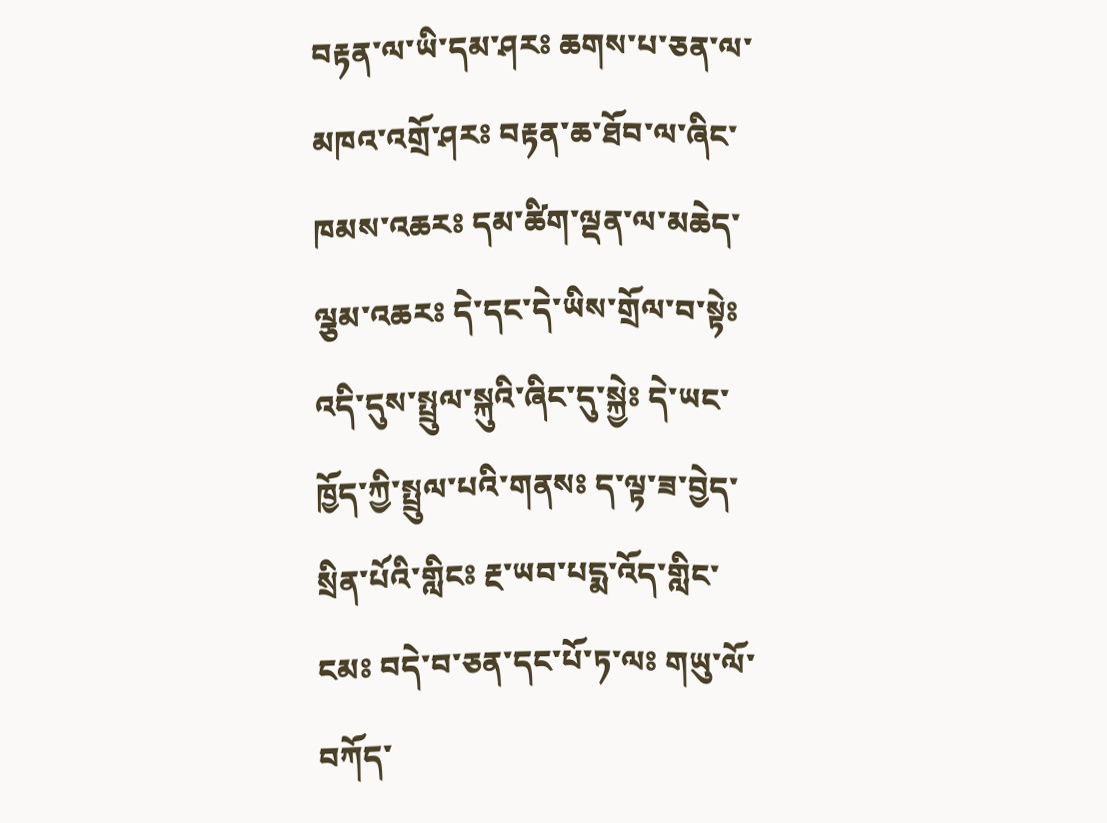བརྟན་ལ་ཡི་དམ་ཤརཿ ཆགས་པ་ཅན་ལ་མཁའ་འགྲོ་ཤརཿ བརྟན་ཆ་ཐོབ་ལ་ཞིང་ཁམས་འཆརཿ དམ་ཚིག་ལྡན་ལ་མཆེད་ལྕམ་འཆརཿ དེ་དང་དེ་ཡིས་གྲོལ་བ་སྟེཿ འདི་དུས་སྤྲུལ་སྐུའི་ཞིང་དུ་སྐྱེཿ དེ་ཡང་ཁྱོད་ཀྱི་སྤྲུལ་པའི་གནསཿ ད་ལྟ་ཟ་བྱེད་སྲིན་པོའི་གླིངཿ རྔ་ཡབ་པདྨ་འོད་གླིང་ངམཿ བདེ་བ་ཅན་དང་པོ་ཏ་ལཿ གཡུ་ལོ་བཀོད་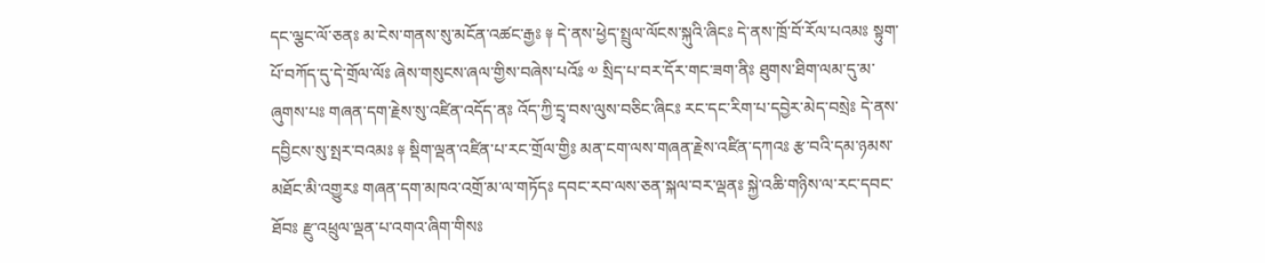དང་ལྕང་ལོ་ཅནཿ མ་ངེས་གནས་སུ་མངོན་འཚང་རྒྱཿ ༈ དེ་ནས་ཕྱེད་སྤྲུལ་ལོངས་སྐུའི་ཞིངཿ དེ་ནས་ཁྲོ་བོ་རོལ་པའམཿ སྟུག་པོ་བཀོད་དུ་དེ་གྲོལ་ལོཿ ཞེས་གསུངས་ཞལ་གྱིས་བཞེས་པའོཿ ༧ སྲིད་པ་བར་དོར་གང་ཟག་ནིཿ ཐུགས་ཐིག་ལམ་དུ་མ་ཞུགས་པཿ གཞན་དག་རྗེས་སུ་འཛིན་འདོད་ནཿ འོད་ཀྱི་དྲྭ་བས་ལུས་བཅིང་ཞིངཿ རང་དང་རིག་པ་དབྱེར་མེད་བསྲེཿ དེ་ནས་དབྱིངས་སུ་སྤར་བའམཿ ༈ སྡིག་ལྡན་འཛིན་པ་རང་གྲོལ་གྱིཿ མན་ངག་ལས་གཞན་རྗེས་འཛིན་དཀའཿ རྩ་བའི་དམ་ཉམས་མཐོང་མི་འགྱུརཿ གཞན་དག་མཁའ་འགྲོ་མ་ལ་གཏོདཿ དབང་རབ་ལས་ཅན་སྐལ་བར་ལྡནཿ སྐྱེ་འཆི་གཉིས་ལ་རང་དབང་ཐོབཿ རྫུ་འཕྲུལ་ལྡན་པ་འགའ་ཞིག་གིསཿ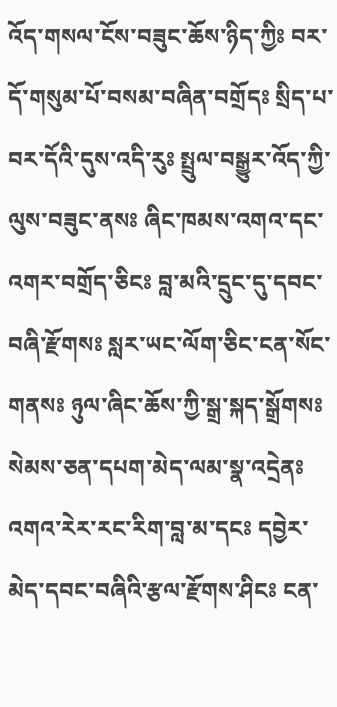འོད་གསལ་ངོས་བཟུང་ཆོས་ཉིད་ཀྱིཿ བར་དོ་གསུམ་པོ་བསམ་བཞིན་བགྲོདཿ སྲིད་པ་བར་དོའི་དུས་འདི་རུཿ སྤྲུལ་བསྒྱུར་འོད་ཀྱི་ལུས་བཟུང་ནསཿ ཞིང་ཁམས་འགའ་དང་འགར་བགྲོད་ཅིངཿ བླ་མའི་དྲུང་དུ་དབང་བཞི་རྫོགསཿ སླར་ཡང་ལོག་ཅིང་ངན་སོང་གནསཿ ཉུལ་ཞིང་ཆོས་ཀྱི་སྒྲ་སྐད་སྒྲོགསཿ སེམས་ཅན་དཔག་མེད་ལམ་སྣ་འདྲེནཿ འགའ་རེར་རང་རིག་བླ་མ་དངཿ དབྱེར་མེད་དབང་བཞིའི་རྩལ་རྫོགས་ཤིངཿ ངན་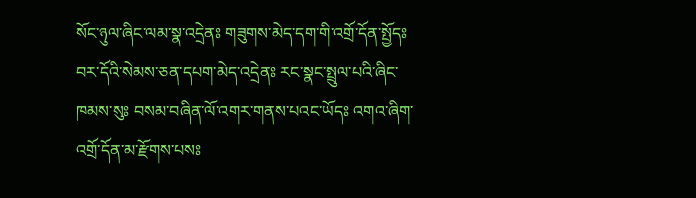སོང་ཉུལ་ཞིང་ལམ་སྣ་འདྲེནཿ གཟུགས་མེད་དག་གི་འགྲོ་དོན་སྤྱོདཿ བར་དོའི་སེམས་ཅན་དཔག་མེད་འདྲེནཿ རང་སྣང་སྤྲུལ་པའི་ཞིང་ཁམས་སུཿ བསམ་བཞིན་ལོ་འགར་གནས་པའང་ཡོདཿ འགའ་ཞིག་འགྲོ་དོན་མ་རྫོགས་པསཿ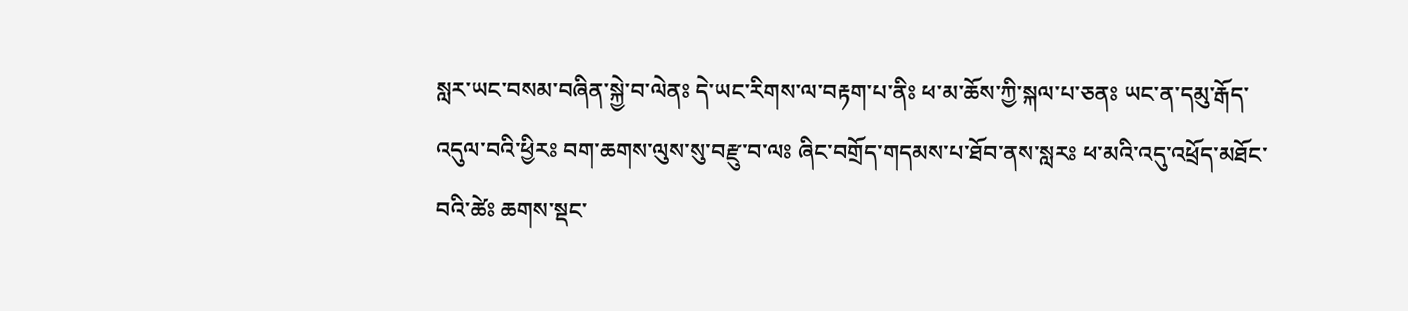སླར་ཡང་བསམ་བཞིན་སྐྱེ་བ་ལེནཿ དེ་ཡང་རིགས་ལ་བརྟག་པ་ནིཿ ཕ་མ་ཆོས་ཀྱི་སྐལ་པ་ཅནཿ ཡང་ན་དམུ་རྒོད་འདུལ་བའི་ཕྱིརཿ བག་ཆགས་ལུས་སུ་བརྫུ་བ་ལཿ ཞིང་བགྲོད་གདམས་པ་ཐོབ་ནས་སླརཿ ཕ་མའི་འདུ་འཕྲོད་མཐོང་བའི་ཚེཿ ཆགས་སྡང་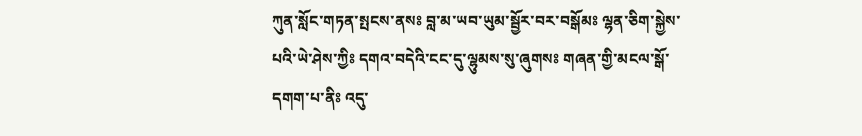ཀུན་སློང་གཏན་སྤངས་ནསཿ བླ་མ་ཡབ་ཡུམ་སྦྱོར་བར་བསྒོམཿ ལྷན་ཅིག་སྐྱེས་པའི་ཡེ་ཤེས་ཀྱིཿ དགའ་བདེའི་ངང་དུ་ལྷུམས་སུ་ཞུགསཿ གཞན་གྱི་མངལ་སྒོ་དགག་པ་ནིཿ འདུ་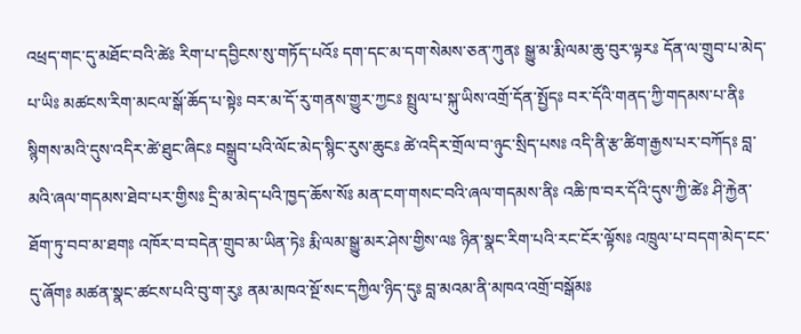འཕྲད་གང་དུ་མཐོང་བའི་ཚེཿ རིག་པ་དབྱིངས་སུ་གཏོད་པའོཿ དག་དང་མ་དག་སེམས་ཅན་ཀུནཿ སྒྱུ་མ་རྨི་ལམ་ཆུ་བུར་ལྟརཿ དོན་ལ་གྲུབ་པ་མེད་པ་ཡིཿ མཚངས་རིག་མངལ་སྒོ་ཆོད་པ་སྟེཿ བར་མ་དོ་རུ་གནས་གྱུར་ཀྱངཿ སྤྲུལ་པ་སྐུ་ཡིས་འགྲོ་དོན་སྤྱོདཿ བར་དོའི་གནད་ཀྱི་གདམས་པ་ནིཿ སྙིགས་མའི་དུས་འདིར་ཚེ་ཐུང་ཞིངཿ བསྒྲུབ་པའི་ལོང་མེད་སྙིང་རུས་ཆུངཿ ཚེ་འདིར་གྲོལ་བ་ཉུང་སྲིད་པསཿ འདི་ནི་རྩ་ཚིག་རྒྱས་པར་བཀོདཿ བླ་མའི་ཞལ་གདམས་ཐེབ་པར་གྱིསཿ དྲི་མ་མེད་པའི་ཁྱད་ཆོས་སོཿ མན་ངག་གསང་བའི་ཞལ་གདམས་ནིཿ འཆི་ཁ་བར་དོའི་དུས་ཀྱི་ཚེཿ ཤི་རྐྱེན་ཐོག་ཏུ་བབ་མ་ཐགཿ འཁོར་བ་བདེན་གྲུབ་མ་ཡིན་ཏེཿ རྨི་ལམ་སྒྱུ་མར་ཤེས་གྱིས་ལཿ ཉིན་སྣང་རིག་པའི་རང་ངོར་ལྟོསཿ འཁྲུལ་པ་བདག་མེད་ངང་དུ་ཞོགཿ མཚན་སྣང་ཚངས་པའི་བུ་ག་རུཿ ནམ་མཁའ་སྔོ་སང་དཀྱིལ་ཉིད་དུཿ བླ་མའམ་ནི་མཁའ་འགྲོ་བསྒོམཿ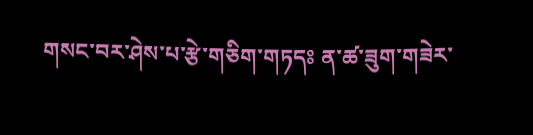གསང་བར་ཤེས་པ་རྩེ་གཅིག་གཏདཿ ན་ཚ་ཟུག་གཟེར་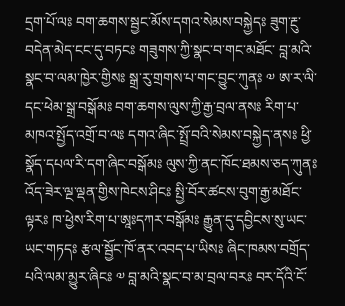དྲག་པོ་ལཿ བག་ཆགས་སྦྱང་མོས་དགའ་སེམས་བསྐྱེདཿ ཟུག་རྔུ་བདེན་མེད་ངང་དུ་བཏངཿ གཟུགས་ཀྱི་སྣང་བ་གང་མཐོང་ བླ་མའི་སྣང་བ་ལམ་ཁྱེར་གྱིསཿ སྒྲ་རུ་གྲགས་པ་གང་བྱུང་ཀུནཿ ༧ ཨ་ར་ལི་དང་ཕེམ་སྒྲ་བསྒོམཿ བག་ཆགས་ལུས་ཀྱི་རྒྱ་བྲལ་ནསཿ རིག་པ་མཁའ་སྤྱོད་འགྲོ་བ་ལཿ དགའ་ཞིང་སྤྲོ་བའི་སེམས་བསྐྱེད་ནསཿ ཕྱི་སྣོད་དཔལ་རི་དག་ཞིང་བསྒོམཿ ལུས་ཀྱི་ནང་ཁོང་ཐམས་ཅད་ཀུནཿ འོད་ཟེར་ལྔ་ལྡན་གྱིས་ཁེངས་ཤིངཿ སྤྱི་བོར་ཚངས་བུག་རྒྱ་མཐོང་ལྟརཿ ཁ་ཕྱེས་རིག་པ་ཨཱཿདཀར་བསྒོམཿ རྒྱུན་དུ་དབྱིངས་སུ་ཡང་ཡང་གཏདཿ རྩལ་སྦྱོང་ཁོ་ནར་འབད་པ་ཡིསཿ ཞིང་ཁམས་བགྲོད་པའི་ལམ་མྱུར་ཞིངཿ ༧ བླ་མའི་སྣང་བ་མ་བྲལ་བརཿ བར་དོའི་ངོ་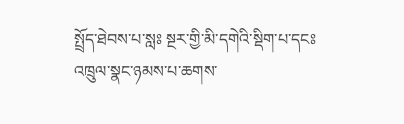སྤྲོད་ཐེབས་པ་སླཿ སྔར་གྱི་མི་དགེའི་སྡིག་པ་དངཿ འཁྲུལ་སྣང་ཉམས་པ་ཆགས་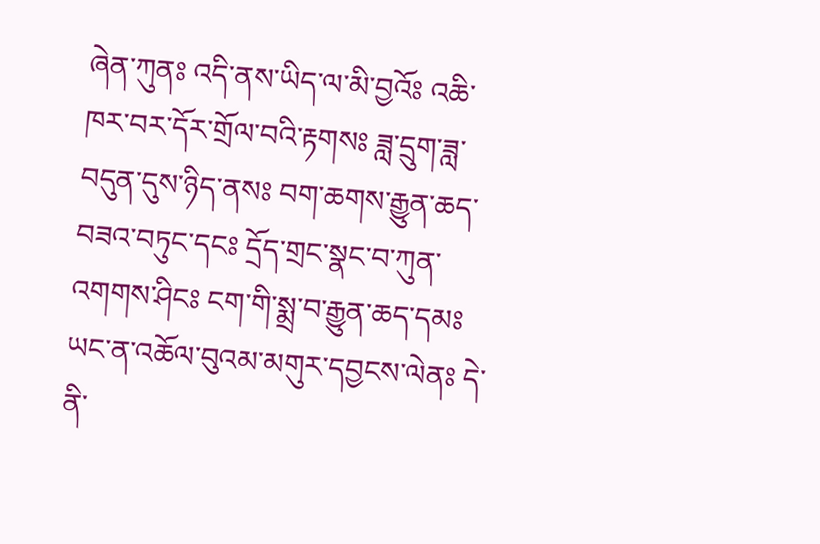ཞེན་ཀུནཿ འདི་ནས་ཡིད་ལ་མི་བྱའོཿ འཆི་ཁར་བར་དོར་གྲོལ་བའི་རྟགསཿ ཟླ་དྲུག་ཟླ་བདུན་དུས་ཉིད་ནསཿ བག་ཆགས་རྒྱུན་ཆད་བཟའ་བཏུང་དངཿ དྲོད་གྲང་སྣང་བ་ཀུན་འགགས་ཤིངཿ ངག་གི་སྨྲ་བ་རྒྱུན་ཆད་དམཿ ཡང་ན་འཆོལ་བུའམ་མགུར་དབྱངས་ལེནཿ དེ་ནི་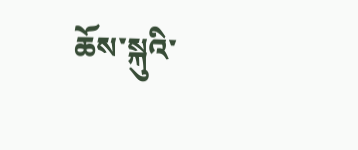ཆོས་སྐུའི་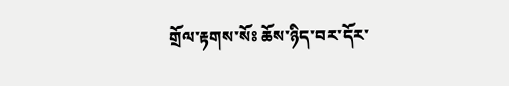གྲོལ་རྟགས་སོཿ ཆོས་ཉིད་བར་དོར་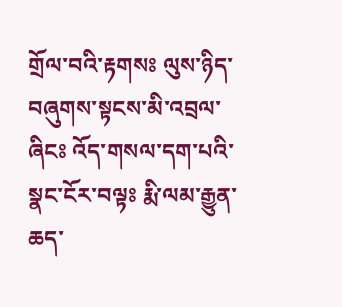གྲོལ་བའི་རྟགསཿ ལུས་ཉིད་བཞུགས་སྟངས་མི་འབྲལ་ཞིངཿ འོད་གསལ་དག་པའི་སྣང་ངོར་བལྟཿ རྨི་ལམ་རྒྱུན་ཆད་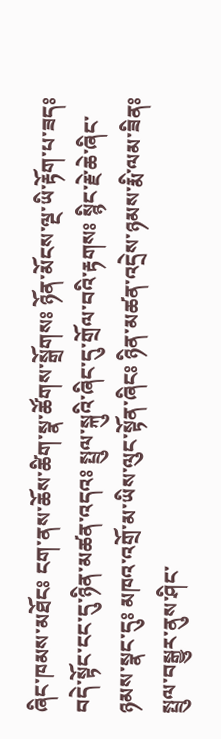ཞིང་ཁམས་མཐོངཿ ངག་ནས་ཆོས་ཚིག་སྣ་ཚོགས་སྒྲོགསཿ ཉོན་མོངས་ལྔ་ཡི་རྟོག་པ་ཟདཿ བདེ་སྟོང་ངང་དུ་ཉིན་མཚན་འདའཿ སྤྲུལ་སྐུའི་ཞིང་དུ་གྲོལ་བའི་རྟགསཿ སྙིང་རྗེ་ཆེ་ཞིང་ཉམས་སྣང་དུཿ མཁའ་འགྲོ་མ་ཡིས་ལུང་སྟོན་ཞིངཿ ཉིན་མཚན་འདྲེས་ཉམས་རྨི་ལམ་ཟིནཿ སྤྲུལ་བསྒྱུར་ནུས་ཤིང་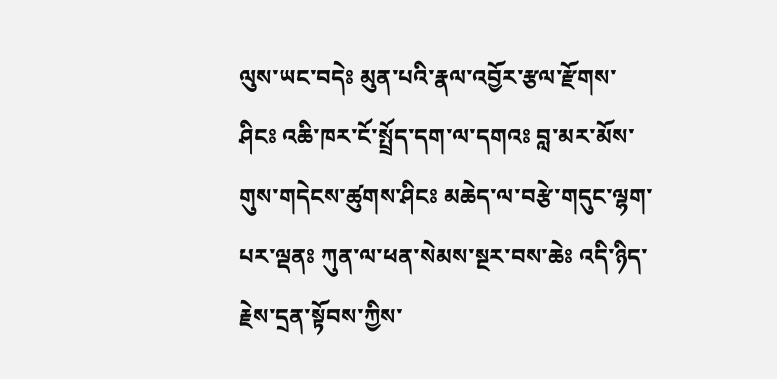ལུས་ཡང་བདེཿ མུན་པའི་རྣལ་འབྱོར་རྩལ་རྫོགས་ཤིངཿ འཆི་ཁར་ངོ་སྤྲོད་དག་ལ་དགའཿ བླ་མར་མོས་གུས་གདེངས་ཚུགས་ཤིངཿ མཆེད་ལ་བརྩེ་གདུང་ལྷག་པར་ལྡནཿ ཀུན་ལ་ཕན་སེམས་སྔར་བས་ཆེཿ འདི་ཉིད་རྗེས་དྲན་སྟོབས་ཀྱིས་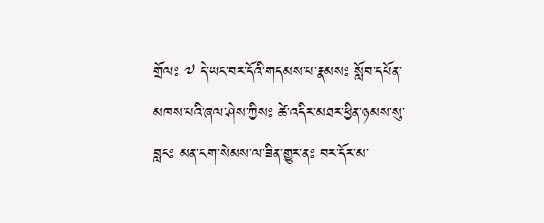གྲོལཿ ༧ དེ་ཡང་བར་དོའི་གདམས་པ་རྣམསཿ སློབ་དཔོན་མཁས་པའི་ཞལ་ཤེས་ཀྱིསཿ ཚེ་འདིར་མཐར་ཕྱིན་ཉམས་སུ་བླངཿ མན་ངག་སེམས་ལ་ཟིན་གྱུར་ནཿ བར་དོར་མ་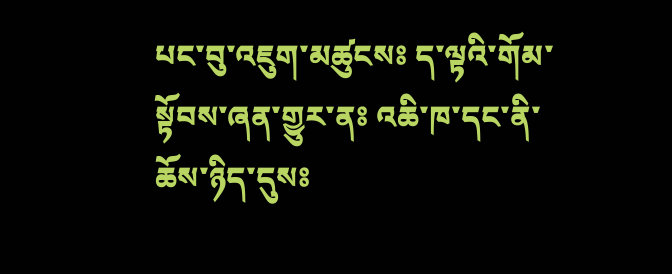པང་བུ་འཇུག་མཚུངསཿ ད་ལྟའི་གོམ་སྟོབས་ཞན་གྱུར་ནཿ འཆི་ཁ་དང་ནི་ཆོས་ཉིད་དུསཿ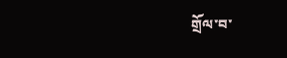གྲོལ་བ་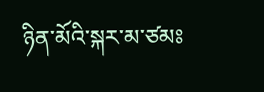ཉིན་མོའི་སྐར་མ་ཙམཿ